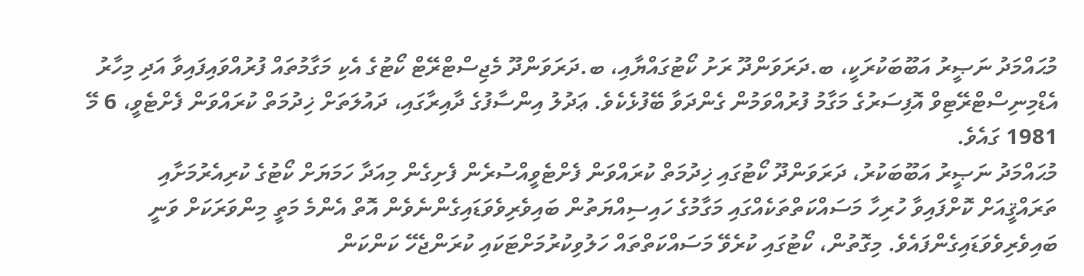މުޙައްމަދު ނަޞީރު އަބޫބަކުރަކީ، ބ.ދަރަވަންދޫ ރަށު ކޯޓުގައްޔާއި، ބ.ދަރަވަންދޫ މެޖިސްޓްރޭޓް ކޯޓުގެ އެކި މަގާމުތައް ފުރުއްވައިފައިވާ އަދި މިހާރު އެޑްމިނިސްޓްރޭޓިވް އޮފިސަރުގެ މަގާމު ފުރުއްވަމުން ގެންދަވާ ބޭފުޅެކެވެ. ޢަދުލު އިންސާފުގެ ދާއިރާގައި، ދައުލަތަށް ޚިދުމަތް ކުރައްވަން ފެށްޓެވީ، 6 މޭ 1981 ގައެވެ.
މުޙައްމަދު ނަޞީރު އަބޫބަކުރު، ދަރަވަންދޫ ކޯޓުގައި ޚިދުމަތް ކުރައްވަން ފެށްޓެވީއްސުރެން ފެށިގެން މިއަދާ ހަމަޔަށް ކޯޓުގެ ކުރިއެރުމަށާއި ތަރައްޤީއަށް ކޮށްފައިވާ ހުރިހާ މަސައްކަތްތަކެއްގައި މަގާމުގެ ހައިސިއްޔަތުން ބައިވެރިވެވަޑައިގެންނެވެން އޮތް އެންމެ މަތީ މިންވަރަކަށް ވަނީ ބައިވެރިވެވަޑައިގެންފައެވެ. މިގޮތުން، ކޯޓުގައި ކުރެވޭ މަސައްކަތްތައް ހަލުވިކުރުމަށްޓަކައި ކުރަންޖެހޭ ކަންކަން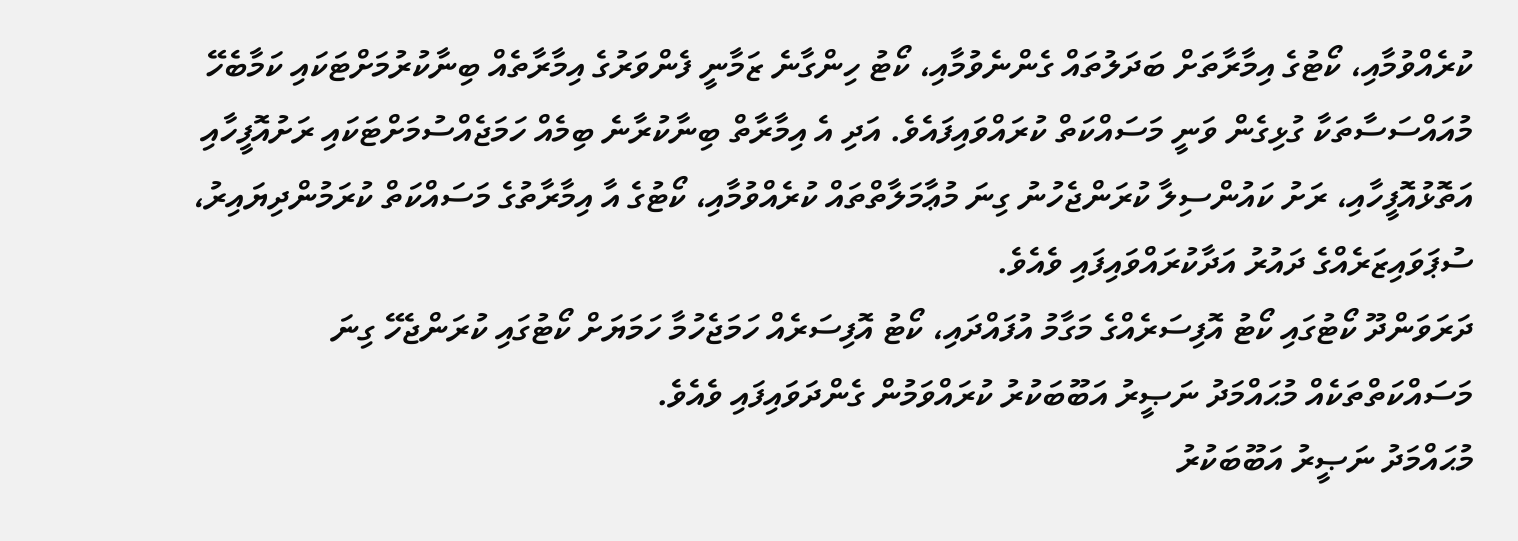ކުރެއްވުމާއި، ކޯޓުގެ އިމާރާތަށް ބަދަލުތައް ގެންނެވުމާއި، ކޯޓު ހިންގާނެ ޒަމާނީ ފެންވަރުގެ އިމާރާތެއް ބިނާކުރުމަށްޓަކައި ކަމާބެހޭ މުއައްސަސާތަކާ ގުޅިގެން ވަނީ މަސައްކަތް ކުރައްވައިފައެވެ. އަދި އެ އިމާރާތް ބިނާކުރާނެ ބިމެއް ހަމަޖެއްސުމަށްޓަކައި ރަށުއޮފީހާއި އަތޮޅުއޮފީހާއި، ރަށު ކައުންސިލާ ކުރަންޖެހުނު ގިނަ މުޢާމަލާތްތައް ކުރެއްވުމާއި، ކޯޓުގެ އާ އިމާރާތުގެ މަސައްކަތް ކުރަމުންދިޔައިރު، ސުޕަވައިޒަރެއްގެ ދައުރު އަދާކުރައްވައިފައި ވެއެވެ.
ދަރަވަންދޫ ކޯޓުގައި ކޯޓު އޮފިސަރެއްގެ މަގާމު އުފައްދައި، ކޯޓު އޮފިސަރެއް ހަމަޖެހުމާ ހަމަޔަށް ކޯޓުގައި ކުރަންޖެހޭ ގިނަ މަސައްކަތްތަކެއް މުޙައްމަދު ނަޞީރު އަބޫބަކުރު ކުރައްވަމުން ގެންދަވައިފައި ވެއެވެ.
މުޙައްމަދު ނަޞީރު އަބޫބަކުރު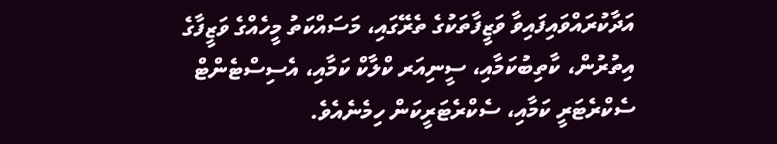އަދާކުރައްވައިފައިވާ ވަޒީފާތަކުގެ ތެރޭގައި، މަސައްކަތު މީހެއްގެ ވަޒީފާގެ އިތުރުން، ކާތިބުކަމާއި، ސީނިއަރ ކްލާކް ކަމާއި، އެސިސްޓެންޓް ސެކްރެޓަރީ ކަމާއި، ސެކްރެޓަރީކަން ހިމެނެއެވެ.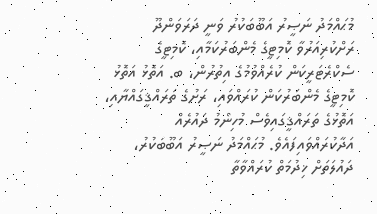މުޙައްމަދު ނަޞީރު އަބޫބަކުރު ވަނީ ދަރަވަންދޫ ރަށްކުރިއަރުވާ ކޮމިޓީގެ މެންބަރުކަމާއި، ކޮމިޓީގެ ސެކްރެޓަރީކަން ކުރެއްވުމުގެ އިތުރުން، ބ. އަތޮޅު އަތޮޅު ކޮމިޓީގެ މެންބަރުކަން ކުރައްވައި، ރަށުގެ ތަރައްޤީގައްޔާއި، އަތޮޅުގެ ތަރައްޤީގައިވެސް މުހިންމު ދައުރެއް އަދާކުރައްވައިފައެވެ. މުޙައްމަދު ނަޞީރު އަބޫބަކުރު، ދައުލަތަށް ޚިދުމަތް ކުރައްވާތާ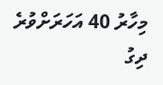މިހާރު 40 އަހަރަށްވުރެ ދިގު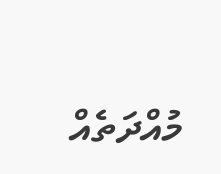މުއްދަތެއް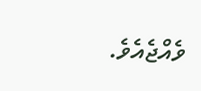ވެއްޖެއެވެ.